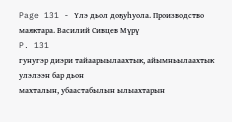Page 131 - Үлэ дьол доҕуһуола. Производство маяктара. Василий Сивцев Мүрү
P. 131
гунугэр диэри тайаарыылаахтык, айымньылаахтык улэлээн бар дьон
махталын, убаастабылын ылыахтарын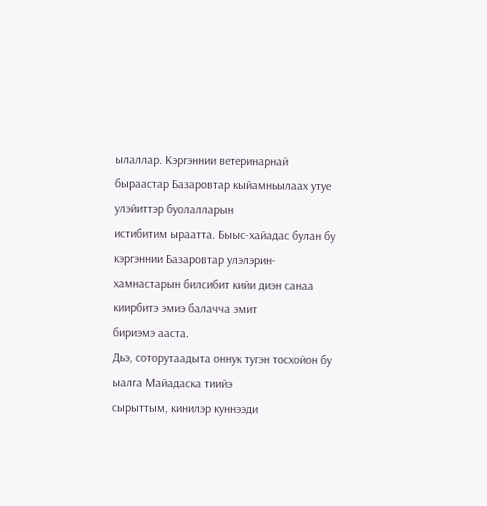ылаллар. Кэргэннии ветеринарнай
быраастар Базаровтар кыйамньылаах утуе улэйиттэр буолалларын
истибитим ыраатта. Быыс-хайадас булан бу кэргэннии Базаровтар улэлэрин-
хамнастарын билсибит кийи диэн санаа киирбитэ эмиэ балачча эмит
бириэмэ ааста.
Дьэ, соторутаадыта оннук тугэн тосхойон бу ыалга Майадаска тиийэ
сырыттым, кинилэр куннээди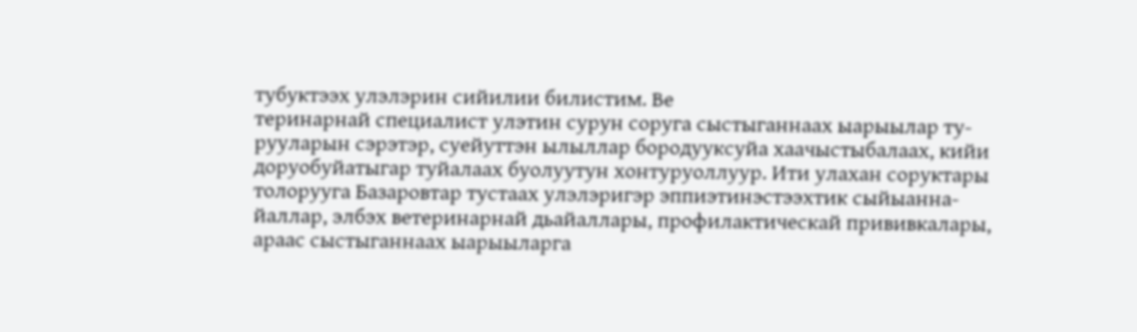тубуктээх улэлэрин сийилии билистим. Ве
теринарнай специалист улэтин сурун соруга сыстыганнаах ыарыылар ту-
рууларын сэрэтэр, суейуттэн ылыллар бородууксуйа хаачыстыбалаах, кийи
доруобуйатыгар туйалаах буолуутун хонтуруоллуур. Ити улахан соруктары
толорууга Базаровтар тустаах улэлэригэр эппиэтинэстээхтик сыйыанна-
йаллар, элбэх ветеринарнай дьайаллары, профилактическай прививкалары,
араас сыстыганнаах ыарыыларга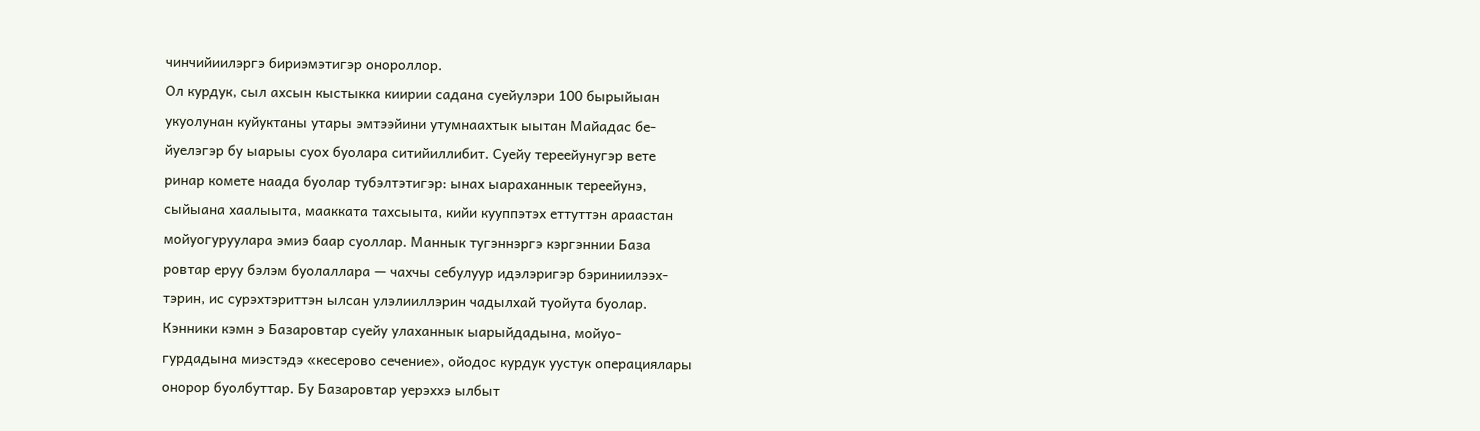чинчийиилэргэ бириэмэтигэр онороллор.
Ол курдук, сыл ахсын кыстыкка киирии садана суейулэри 100 бырыйыан
укуолунан куйуктаны утары эмтээйини утумнаахтык ыытан Майадас бе-
йуелэгэр бу ыарыы суох буолара ситийиллибит. Суейу тереейунугэр вете
ринар комете наада буолар тубэлтэтигэр: ынах ыараханнык тереейунэ,
сыйыана хаалыыта, маакката тахсыыта, кийи кууппэтэх еттуттэн араастан
мойуогуруулара эмиэ баар суоллар. Маннык тугэннэргэ кэргэннии База
ровтар еруу бэлэм буолаллара — чахчы себулуур идэлэригэр бэриниилээх-
тэрин, ис сурэхтэриттэн ылсан улэлииллэрин чадылхай туойута буолар.
Кэнники кэмн э Базаровтар суейу улаханнык ыарыйдадына, мойуо-
гурдадына миэстэдэ «кесерово сечение», ойодос курдук уустук операциялары
онорор буолбуттар. Бу Базаровтар уерэххэ ылбыт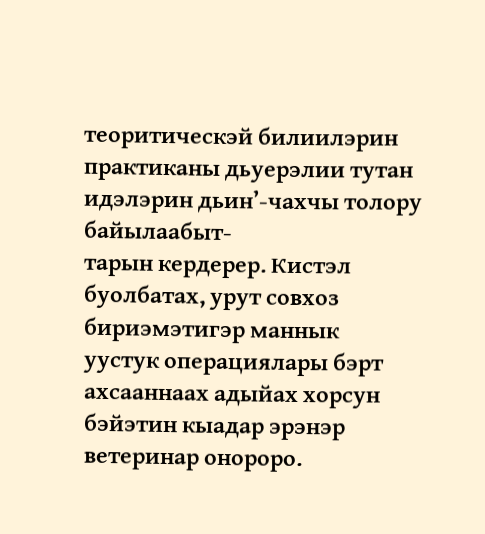теоритическэй билиилэрин
практиканы дьуерэлии тутан идэлэрин дьин’-чахчы толору байылаабыт-
тарын кердерер. Кистэл буолбатах, урут совхоз бириэмэтигэр маннык
уустук операциялары бэрт ахсааннаах адыйах хорсун бэйэтин кыадар эрэнэр
ветеринар онороро.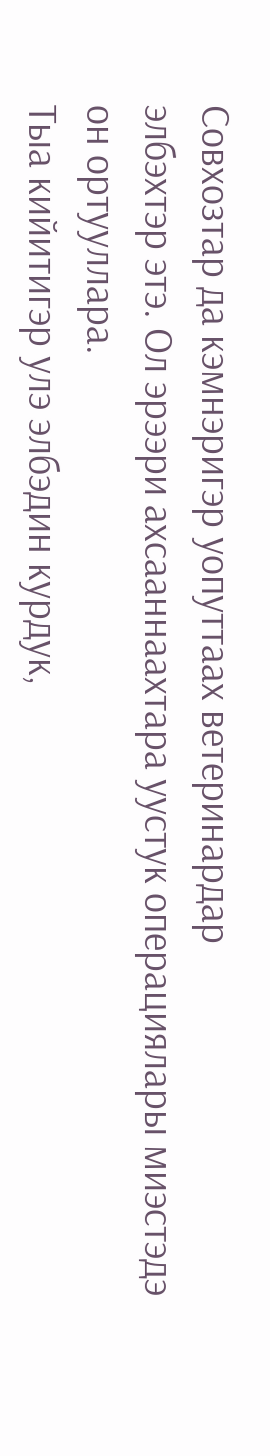Совхозтар да кэмнэригэр уопуттаах ветеринардар
элбэхтэр этэ. Ол эрээри ахсааннаахтара уустук операциялары миэстэдэ
он ортууллара.
Тыа кийитигэр улэ элбэдин курдук,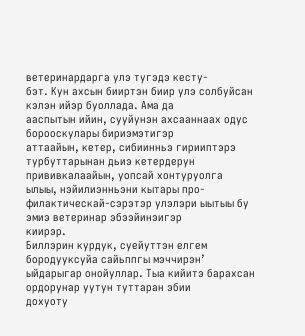ветеринардарга улэ тугэдэ кесту-
бэт. Кун ахсын бииртэн биир улэ солбуйсан кэлэн ийэр буоллада. Ама да
ааспытын ийин, сууйунэн ахсааннаах одус борооскулары бириэмэтигэр
аттаайын, кетер, сибиинньэ гирииптэрэ турбуттарынан дьиэ кетердерун
прививкалаайын, уопсай хонтуруолга ылыы, нэйилиэнньэни кытары про-
филактическай-сэрэтэр улэлэри ыытыы бу эмиэ ветеринар эбээйинэигэр
киирэр.
Биллэрин курдук, суейуттэн елгем бородууксуйа сайьппгы мэччирэн’
ыйдарыгар онойуллар. Тыа кийитэ барахсан ордорунар уутун туттаран эбии
дохуоту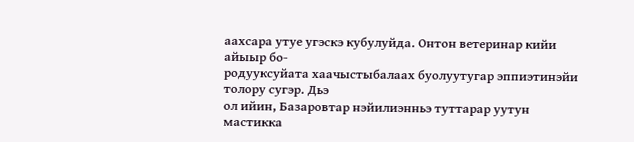аахсара утуе угэскэ кубулуйда. Онтон ветеринар кийи айыыр бо-
родууксуйата хаачыстыбалаах буолуутугар эппиэтинэйи толору сугэр. Дьэ
ол ийин, Базаровтар нэйилиэнньэ туттарар уутун мастикка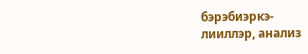бэрэбиэркэ-
лииллэр, анализ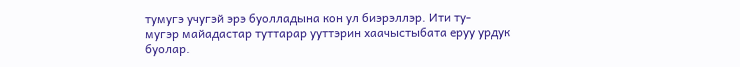тумугэ учугэй эрэ буолладына кон ул биэрэллэр. Ити ту-
мугэр майадастар туттарар ууттэрин хаачыстыбата еруу урдук буолар.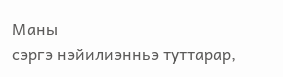Маны
сэргэ нэйилиэнньэ туттарар,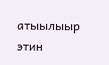атыылыыр этин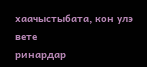хаачыстыбата, кон улэ вете
ринардар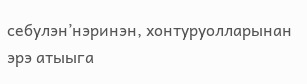себулэн’нэринэн, хонтуруолларынан эрэ атыыга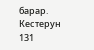барар. Кестерун
131